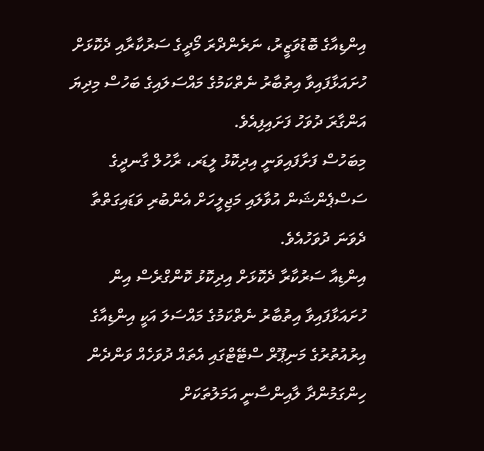އިންޑިއާގެ ބޮޑުވަޒީރު، ނަރެންދްރަ މޯދީގެ ސަރުކާރާއި ދެކޮޅަށް ހުށައަޅާފައިވާ އިތުބާރު ނެތްކަމުގެ މައްސަލައިގެ ބަހުސް މިދިޔަ އަންގާރަ ދުވަހު ފަށައިފިއެވެ.
މިބަހުސް ފަށާފައިވަނީ އިދިކޮޅު ލީޑަރ، ރާހުލް ގާނދީގެ ސަސްޕެންޝަން އުވާލައި މަޖިލީހަށް އެންބުރި ވަޑައިގަތްތާ ދެވަނަ ދުވަހުއެވެ.
އިންޑިއާ ސަރުކާރާ ދެކޮޅަށް އިދިކޮޅު ކޮންގްރެސް އިން ހުށައަޅާފައިވާ އިތުބާރު ނެތްކަމުގެ މައްސަލަ އަކީ އިންޑިއާގެ އިރުއުތުރުގެ މަނިޕޫރް ސްޓޭޓްގައި އެތައް ދުވަހެއް ވަންދެން ހިންގަމުންދާ ލާއިންސާނީ އަމަލުތަކަށް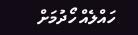ހައްލެއް ހޯދުމަށް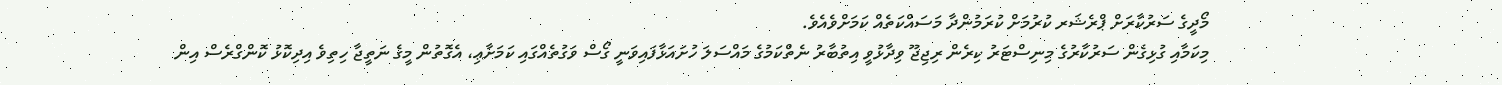މޯދީގެ ސަރުކާރަށް ޕްރެޝަރ ކުރުމަށް ކުރަމުންދާ މަސައްކަތެއް ކަމަށްވެއެވެ.
މިކަމާއި ގުޅިގެން ސަރުކާރުގެ މިނިސްޓަރު ކިރެން ރިޖިޖޫ ވިދާޅުވީ އިތުބާރު ނެތްކަމުގެ މައްސަލަ ހުށައަޅާފައިވަނީ ގޯސް ވަގުތެއްގައި ކަމަށާޢި، އެގޮތުން މީގެ ނަތީޖާ ހިތިވެ އިދިކޮޅު ކޮންގްރެސް އިން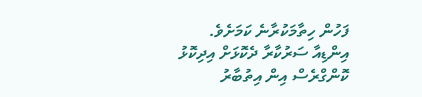ފަހުން ހިތާމަކުރާނެ ކަމަށެވެ.
އިންޑިއާ ސަރުކާރާ ދެކޮޅަށް އިދިކޮޅު ކޮންގްރެސް އިން އިތުބާރު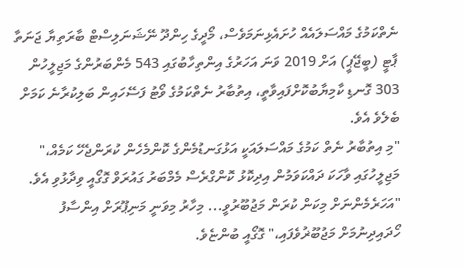ނެތްކަމުގެ މައްސަލައެއް ހުށައެޅިނަމަވެސް، މޯދީގެ ހިންދޫ ނޭޝަނަލިސްޓް ބާރަތިޔާ ޖަނަތާ ޕާޓީ (ބީޖޭޕީ) އަށް 2019 ވަނަ އަހަރުގެ އިންތިހާބުގައި 543 މެންބަރުންގެ މަޖިލީހުން 303 ގޮނޑި ކާމިޔާބުކޮށްފައިވާތީ، އިތުބާރު ނެތްކަމުގެ ވޯޓު ފަސޭހައިން ބަލިކުރާނެ ކަމަށް ބެލެވެ އެވެ.
"މި އިތުބާރު ނެތް ކަމުގެ މައްސަލައަކީ އަޅުގަނޑުމެންގެ ކޮންމެހެން ކުރަންޖެހޭ ކަމެއް،" މަޖިލީހުގައި ވާހަކަ ދައްކަވަމުން އިދިކޮޅު ކޮންގްރެސް މެމްބަރު ގައުރަވް ގޮގޯއީ ވިދާޅުވި އެވެ.
"އަހަރެމެންނަށް މިކަން ކުރަން މަޖުބޫރުވީ... މިހާރު މިވަނީ މަނިޕޫރަށް އިންސާފު ހޯދައިދިނުމަށް މަޖުބޫޜުވެފައި،" ގޮގޯއީ ބުންޏެވެ.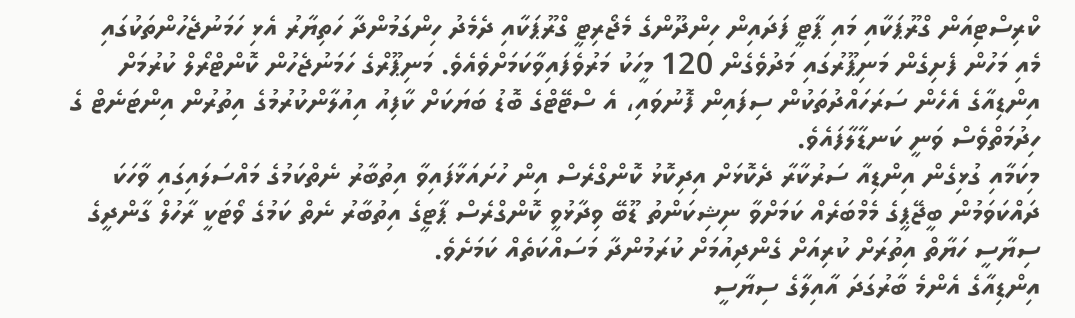ކްރިސްޓިއަން ގްރޫޕަކާއި މައި ޕާޓީ ފަދައިން ހިންދޫންގެ މެޖޯރިޓީ ގްރޫޕަކާއި ދެމެދު ހިންގަމުންދާ ހަތިޔާރު އެޅި ހަމަނުޖެހުންތަކުގައި މެއި މަހުން ފެށިގެން މަނިޕޫރުގައި މަދުވެގެން 120 މީހަކު މަރުވެފައިވާކަމަށްވެއެވެ. މަނިޕޫރްގެ ހަމަނުޖެހުން ކޮންޓްރޯލް ކުރުމަށް އިންޑިއާގެ އެހެން ސަރަހައްދުތަކުން ސިފައިން ފޮނުވައި، އެ ސްޓޭޓްގެ ބޮޑު ބަޔަކަށް ކާފިއު އިއުލާންކުރުމުގެ އިތުރުން އިންޓަނެޓް ގެ ހިދުމަތްވެސް ވަނީ ކަނޑާލާފައެވެ.
މިކަމާއި ގުޅިގެން އިންޑިއާ ސަރުކާރާ ދެކޮޅަށް އިދިކޮޅު ކޮންގްރެސް އިން ހުށައަޅާފައިވާ އިތުބާރު ނެތްކަމުގެ މައްސަލައިގައި ވާހަކަ ދައްކަވަމުން ބީޖޭޕީގެ މެމްބަރެއް ކަމަށްވާ ނިޝިކަންތު ޑޫބޭ ވިދާޅުވީ ކޮންގްރެސް ޕާޓީގެ އިތުބާރު ނެތް ކަމުގެ ވޯޓަކީ ރާހުލް ގާންދީގެ ސިޔާސީ ހަޔާތް އިތުރަށް ކުރިއަށް ގެންދިއުމަށް ކުރަމުންދާ މަސައްކަތެއް ކަމަށެވެ.
އިންޑިއާގެ އެންމެ ބާރުގަދަ އާއިލާގެ ސިޔާސީ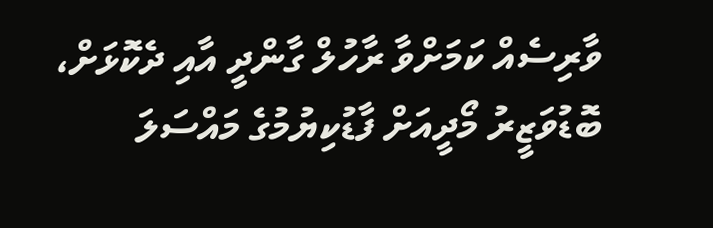ވާރިސެއް ކަމަށްވާ ރާހުލް ގާންދީ އާއި ދެކޮޅަށް، ބޮޑުވަޒީރު މޯދީއަށް ފާޑުކިޔުމުގެ މައްސަލަ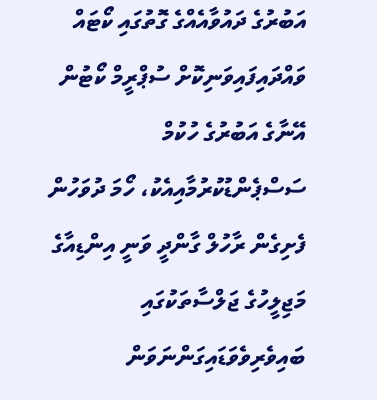އަބުރުގެ ދައުވާއެއްގެ ގޮތުގައި ކޯޓައް ވައްދައިފައިވަނިކޮށް ސުޕްރީމް ކޯޓުން އޭނާގެ އަބުރުގެ ހުކުމް ސަސްޕެންޑުކުރުމާއިއެކު، ހޯމަ ދުވަހުން ފެށިގެން ރާހުލް ގާންދީ ވަނީ އިންޑިއާގެ މަޖިލީހުގެ ޖަލްސާތަކުގައި ބައިވެރިވެވަޑައިގަންނަވަން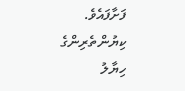ފަށާފައެވެ.
ކިޔުންތެރިންގެ ހިޔާލު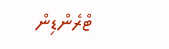ޓްރެންޑިން